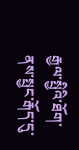རྒྱལ་སྤྱིའི་ཐོག་ནས་སྤྱང་རྒོད་དུ་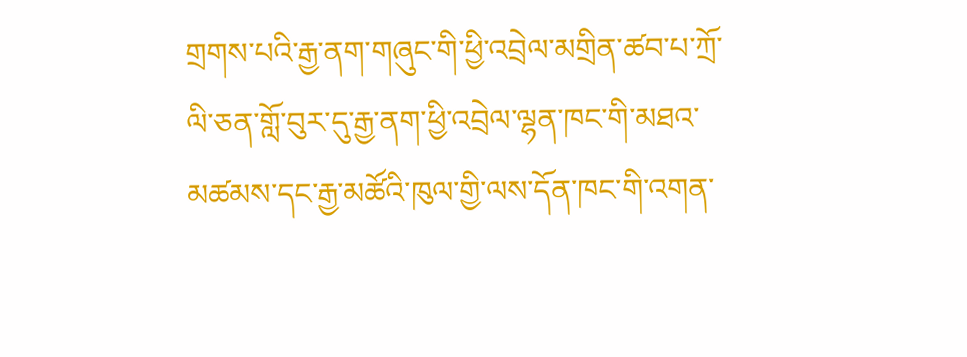གྲགས་པའི་རྒྱ་ནག་གཞུང་གི་ཕྱི་འབྲེལ་མགྲིན་ཚབ་པ་ཀྲོ་ལི་ཅན་གློ་བུར་དུ་རྒྱ་ནག་ཕྱི་འབྲེལ་ལྷན་ཁང་གི་མཐའ་མཚམས་དང་རྒྱ་མཚོའི་ཁུལ་གྱི་ལས་དོན་ཁང་གི་འགན་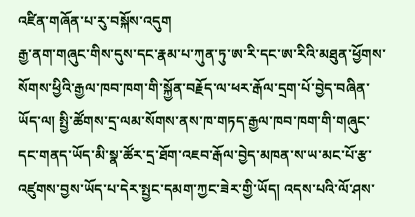འཛིན་གཞོན་པ་རུ་བསྐོས་འདུག
རྒྱ་ནག་གཞུང་གིས་དུས་དང་རྣམ་པ་ཀུན་ཏུ་ཨ་རི་དང་ཨ་རིའི་མཐུན་ཕྱོགས་སོགས་ཕྱིའི་རྒྱལ་ཁབ་ཁག་གི་སྐྱོན་བརྗོད་ལ་ཕར་རྒོལ་དྲག་པོ་བྱེད་བཞིན་ཡོད་ལ། སྤྱི་ཚོགས་དྲ་ལམ་སོགས་ནས་ཁ་གཏད་རྒྱལ་ཁབ་ཁག་གི་གཞུང་དང་གནད་ཡོད་མི་སྣ་ཚོར་དྲ་ཐོག་འཇབ་རྒོལ་བྱེད་མཁན་ས་ཡ་མང་པོ་རྩ་འཛུགས་བྱས་ཡོད་པ་དེར་སྤྱང་དམག་ཀྱང་ཟེར་གྱི་ཡོད། འདས་པའི་ལོ་ཤས་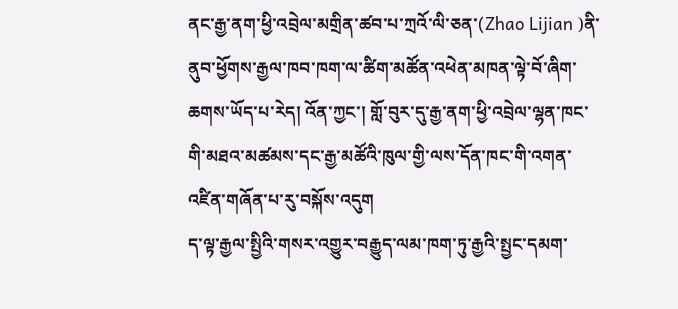ནང་རྒྱ་ནག་ཕྱི་འབྲེལ་མགྲིན་ཚབ་པ་ཀྲའོ་ལི་ཅན་(Zhao Lijian )ནི་ནུབ་ཕྱོགས་རྒྱལ་ཁབ་ཁག་ལ་ཚིག་མཚོན་འཕེན་མཁན་ལྟེ་བོ་ཞིག་ཆགས་ཡོད་པ་རེད། འོན་ཀྱང་། གློ་བུར་དུ་རྒྱ་ནག་ཕྱི་འབྲེལ་ལྷན་ཁང་གི་མཐའ་མཚམས་དང་རྒྱ་མཚོའི་ཁུལ་གྱི་ལས་དོན་ཁང་གི་འགན་འཛིན་གཞོན་པ་རུ་བསྐོས་འདུག
ད་ལྟ་རྒྱལ་སྤྱིའི་གསར་འགྱུར་བརྒྱུད་ལམ་ཁག་ཏུ་རྒྱའི་སྤྱང་དམག་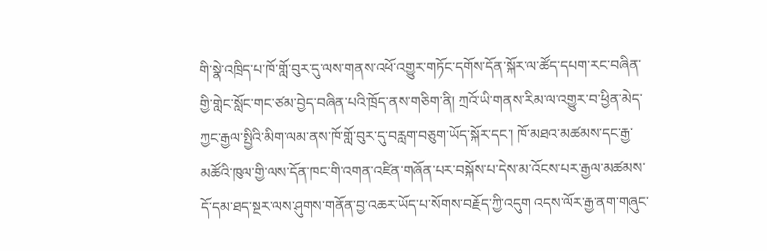གི་སྣེ་འཁྲིད་པ་ཁོ་གློ་བུར་དུ་ལས་གནས་འཕོ་འགྱུར་གཏོང་དགོས་དོན་སྐོར་ལ་ཚོད་དཔག་རང་བཞིན་གྱི་གླེང་སློང་གང་ཙམ་བྱེད་བཞིན་པའི་ཁྲོད་ནས་གཅིག་ནི། ཀྲའོ་ཡི་གནས་རིམ་ལ་འགྱུར་བ་ཕྱིན་མེད་ཀྱང་རྒྱལ་སྤྱིའི་མིག་ལམ་ནས་ཁོ་གློ་བུར་དུ་བརླག་བཅུག་ཡོད་སྐོར་དང་། ཁོ་མཐའ་མཚམས་དང་རྒྱ་མཚོའི་ཁུལ་གྱི་ལས་དོན་ཁང་གི་འགན་འཛིན་གཞོན་པར་བསྐོས་པ་དེས་མ་འོངས་པར་རྒྱལ་མཚམས་དོ་དམ་ཐད་སྔར་ལས་ཤུགས་གནོན་བྱ་འཆར་ཡོད་པ་སོགས་བརྗོད་ཀྱི་འདུག འདས་ལོར་རྒྱ་ནག་གཞུང་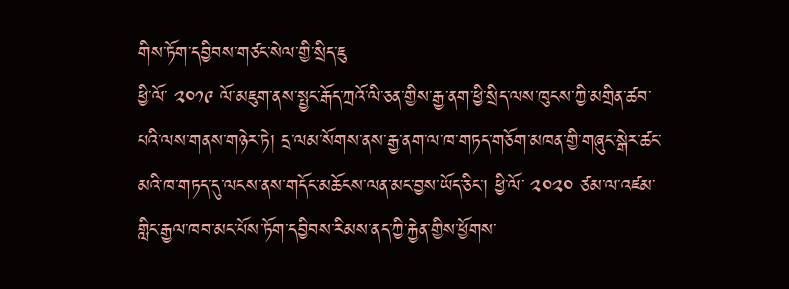གིས་ཏོག་དབྱིབས་གཙང་སེལ་གྱི་སྲིད་ཇུ
ཕྱི་ལོ་ ༢༠༡༩ ལོ་མཇུག་ནས་སྤྱང་རྒོད་ཀྲའོ་ལི་ཅན་གྱིས་རྒྱ་ནག་ཕྱི་སྲིད་ལས་ཁུངས་ཀྱི་མགྲིན་ཚབ་པའི་ལས་གནས་གཉེར་ཏེ། དྲ་ལམ་སོགས་ནས་རྒྱ་ནག་ལ་ཁ་གཏད་གཅོག་མཁན་གྱི་གཞུང་སྒེར་ཚང་མའི་ཁ་གཏད་དུ་ལངས་ནས་གདོང་མཆོངས་ལན་མང་བྱས་ཡོད་ཅིང་། ཕྱི་ལོ་ ༢༠༢༠ ཙམ་ལ་འཛམ་གླིང་རྒྱལ་ཁབ་མང་པོས་ཏོག་དབྱིབས་རིམས་ནད་ཀྱི་རྐྱེན་གྱིས་ཕྱོགས་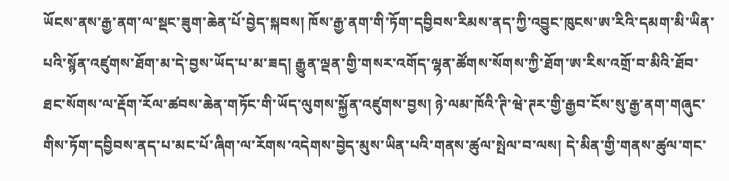ཡོངས་ནས་རྒྱ་ནག་ལ་སྡང་ཟུག་ཆེན་པོ་བྱེད་སྐབས། ཁོས་རྒྱ་ནག་གི་ཏོག་དབྱིབས་རིམས་ནད་ཀྱི་འབྱུང་ཁུངས་ཨ་རིའི་དམག་མི་ཡིན་པའི་སྙོན་འཛུགས་ཐོག་མ་དེ་བྱས་ཡོད་པ་མ་ཟད། རྒྱུན་ལྡན་གྱི་གསར་འགོད་ལྷན་ཚོགས་སོགས་ཀྱི་ཐོག་ཨ་རིས་འགྲོ་བ་མིའི་ཐོབ་ཐང་སོགས་ལ་རྡོག་རོལ་ཚབས་ཆེན་གཏོང་གི་ཡོད་ལུགས་སྐྱོན་འཛུགས་བྱས། ཉེ་ལམ་ཁོའི་ཊི་ཝེ་ཊར་གྱི་རྒྱབ་ངོས་སུ་རྒྱ་ནག་གཞུང་གིས་ཏོག་དབྱིབས་ནད་པ་མང་པོ་ཞིག་ལ་རོགས་འདེགས་བྱེད་མུས་ཡིན་པའི་གནས་ཚུལ་སྤེལ་བ་ལས། དེ་མིན་གྱི་གནས་ཚུལ་གང་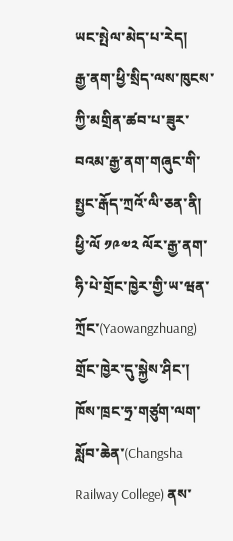ཡང་སྤེལ་མེད་པ་རེད།
རྒྱ་ནག་ཕྱི་སྲིད་ལས་ཁུངས་ཀྱི་མགྲིན་ཚབ་པ་ཟུར་བའམ་རྒྱ་ནག་གཞུང་གི་སྤྱང་རྒོད་ཀྲའོ་ལི་ཅན་ནི། ཕྱི་ལོ ༡༩༧༢ ལོར་རྒྱ་ནག་ཧི་པེ་གྲོང་ཁྱེར་གྱི་ཡ་ཝན་ཀྲོང་(Yaowangzhuang) གྲོང་ཁྱེར་དུ་སྐྱེས་ཤིང་། ཁོས་ཁྲང་ཧྲ་གཙུག་ལག་སློབ་ཆེན་(Changsha Railway College) ནས་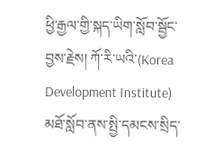ཕྱི་རྒྱལ་གྱི་སྐད་ཡིག་སློབ་སྦྱོང་བྱས་རྗེས། ཀོ་རི་ཡའི་(Korea Development Institute) མཐོ་སློབ་ནས་སྤྱི་དམངས་སྲིད་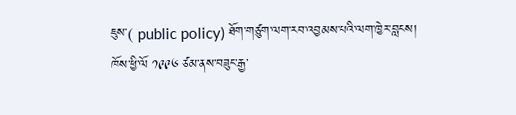ཇུས་( public policy) ཐོག་གཙུག་ལག་རབ་འབྱམས་པའི་ལག་ཁྱེར་བླངས། ཁོས་ཕྱི་ལོ ༡༩༩༦ ཙམ་ནས་བཟུང་རྒྱ་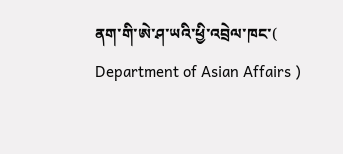ནག་གི་ཨེ་ཤ་ཡའི་ཕྱི་འབྲེལ་ཁང་( Department of Asian Affairs )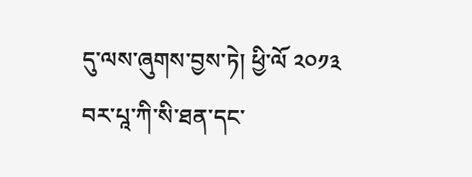དུ་ལས་ཞུགས་བྱས་ཏེ། ཕྱི་ལོ ༢༠༡༣ བར་པཱ་ཀི་སི་ཐན་དང་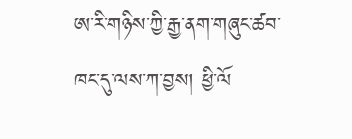ཨ་རི་གཉིས་ཀྱི་རྒྱ་ནག་གཞུང་ཚབ་ཁང་དུ་ལས་ཀ་བྱས། ཕྱི་ལོ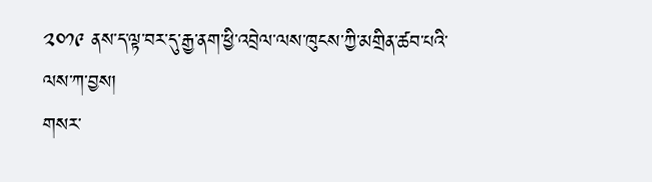༢༠༡༩ ནས་ད་ལྟ་བར་དུ་རྒྱ་ནག་ཕྱི་འབྲེལ་ལས་ཁུངས་ཀྱི་མགྲིན་ཚབ་པའི་ལས་ཀ་བྱས།
གསར་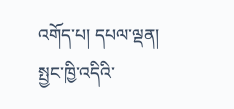འགོད་པ། དཔལ་ལྡན།
སྤྱང་ཁྱི་འདིའི་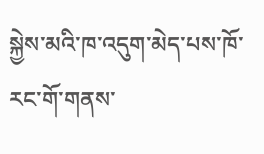སྐྱེས་མའི་ཁ་འདུག་མེད་པས་ཁོ་རང་གོ་གནས་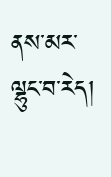ནས་མར་ལྷུང་བ་རེད།